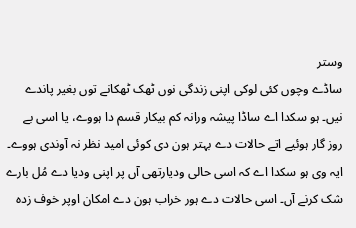وستر
ساڈے وچوں کئی لوکی اپنی زندگی نوں ٹھک ٹھکانے توں بغیر پاندے نیں۔ ہو سکدا اے ساڈا پیشہ ورانہ کم بیکار قسم دا ہووے، یا اسی بے روز گار ہوئیے اتے حالات دے بہتر ہون دی کوئی امید نظر نہ آوندی ہووے۔ ایہ وی ہو سکدا اے کہ اسی حالی ودیارتھی آں پر اپنی ودیا دے مُل بارے شک کرنے آں۔ اسی حالات دے ہور خراب ہون دے امکان اوپر خوف زدہ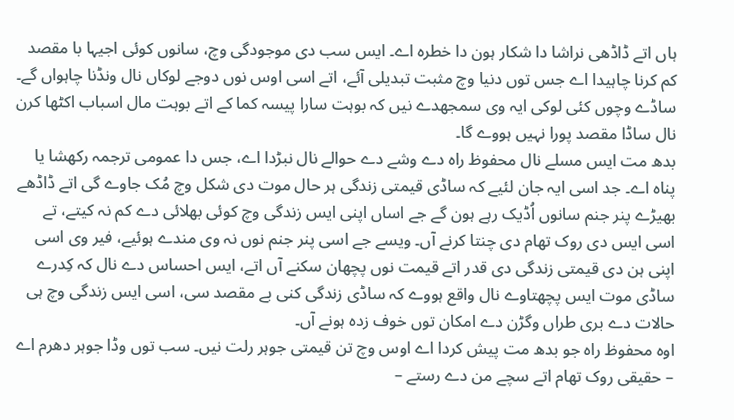ہاں اتے ڈاڈھی نراشا دا شکار ہون دا خطرہ اے۔ ایس سب دی موجودگی وچ، سانوں کوئی اجیہا با مقصد کم کرنا چاہیدا اے جس توں دنیا وچ مثبت تبدیلی آئے، اتے اسی اوس نوں دوجے لوکاں نال ونڈنا چاہواں گے۔ ساڈے وچوں کئی لوکی ایہ وی سمجھدے نیں کہ بوہت سارا پیسہ کما کے اتے بوہت مال اسباب اکٹھا کرن نال ساڈا مقصد پورا نہیں ہووے گا۔
بدھ مت ایس مسلے نال محفوظ راہ دے وشے دے حوالے نال نبڑدا اے، جس دا عمومی ترجمہ رکھشا یا پناہ اے۔ جد اسی ایہ جان لئیے کہ ساڈی قیمتی زندگی ہر حال موت دی شکل وچ مُک جاوے گی اتے ڈاڈھے بھیڑے پنر جنم سانوں اُڈیک رہے ہون گے جے اساں اپنی ایس زندگی وچ کوئی بھلائی دے کم نہ کیتے، تے اسی ایس دی روک تھام دی چنتا کرنے آں۔ ویسے جے اسی پنر جنم نوں نہ وی مندے ہوئیے، فیر وی اسی اپنی ہن دی قیمتی زندگی دی قدر اتے قیمت نوں پچھان سکنے آں اتے، ایس احساس دے نال کہ کِدرے ساڈی موت ایس پچھتاوے نال واقع ہووے کہ ساڈی زندگی کنی بے مقصد سی، اسی ایس زندگی وچ ہی حالات دے بری طراں وگڑن دے امکان توں خوف زدہ ہونے آں۔
اوہ محفوظ راہ جو بدھ مت پیش کردا اے اوس وچ تن قیمتی جوہر رلت نیں۔ سب توں وڈا جوہر دھرم اے – حقیقی روک تھام اتے سچے من دے رستے –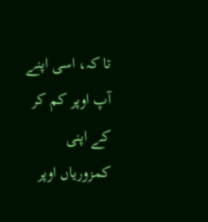تا کہ، اسی اپنے آپ اوپر کم کر کے اپنی کمزوریاں اوپر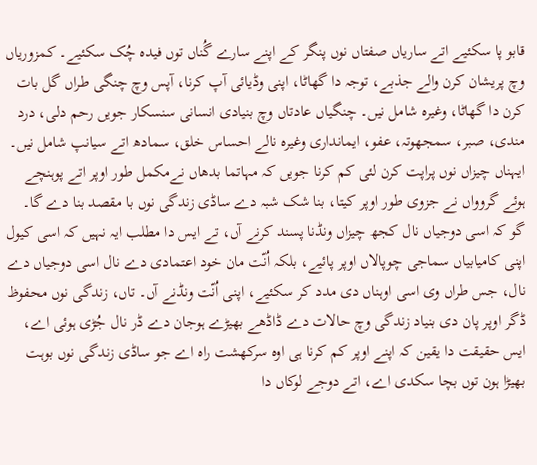قابو پا سکئیے اتے ساریاں صفتاں نوں پنگر کے اپنے سارے گُناں توں فیدہ چُک سکئیے۔ کمزوریاں وچ پریشان کرن والے جذبے، توجہ دا گھاٹا، اپنی وڈیائی آپ کرنا، آپس وچ چنگی طراں گل بات کرن دا گھاٹا، وغیرہ شامل نیں۔ چنگیاں عادتاں وچ بنیادی انسانی سنسکار جویں رحم دلی، درد مندی، صبر، سمجھوتہ، عفو، ایمانداری وغیرہ نالے احساس خلق، سمادھ اتے سیانپ شامل نیں۔ ایہناں چیزاں نوں پراپت کرن لئی کم کرنا جویں کہ مہاتما بدھاں نےمکمل طور اوپر اتے پوہنچے ہوئے گروواں نے جزوی طور اوپر کیتا، بنا شک شبہ دے ساڈی زندگی نوں با مقصد بنا دے گا۔
گو کہ اسی دوجیاں نال کجھ چیزاں ونڈنا پسند کرنے آں، تے ایس دا مطلب ایہ نہیں کہ اسی کیول اپنی کامیابیاں سماجی چوپالاں اوپر پائیے، بلکہ اُنّت مان خود اعتمادی دے نال اسی دوجیاں دے نال، جس طراں وی اسی اوہناں دی مدد کر سکئیے، اپنی اُنّت ونڈنے آں۔ تاں، زندگی نوں محفوظ ڈگر اوپر پان دی بنیاد زندگی وچ حالات دے ڈاڈھے بھیڑے ہوجان دے ڈر نال جُڑی ہوئی اے، ایس حقیقت دا یقین کہ اپنے اوپر کم کرنا ہی اوہ سرکھشت راہ اے جو ساڈی زندگی نوں بوہت بھیڑا ہون توں بچا سکدی اے، اتے دوجے لوکاں دا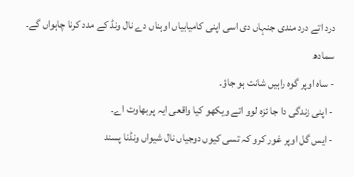درد اتے درد مندی جنہاں دی اسی اپنی کامیابیاں اوہناں دے نال ونڈ کے مدد کرنا چاہواں گے۔
سمادھ
- ساہ اوپر گوہ راہیں شانت ہو جاؤ۔
- اپنی زندگی دا جا ئزہ لوو اتے ویکھو کیا واقعی ایہ پربھاوت اے۔
- ایس گل اوپر غور کرو کہ تسی کیوں دوجیاں نال شیواں ونڈنا پسند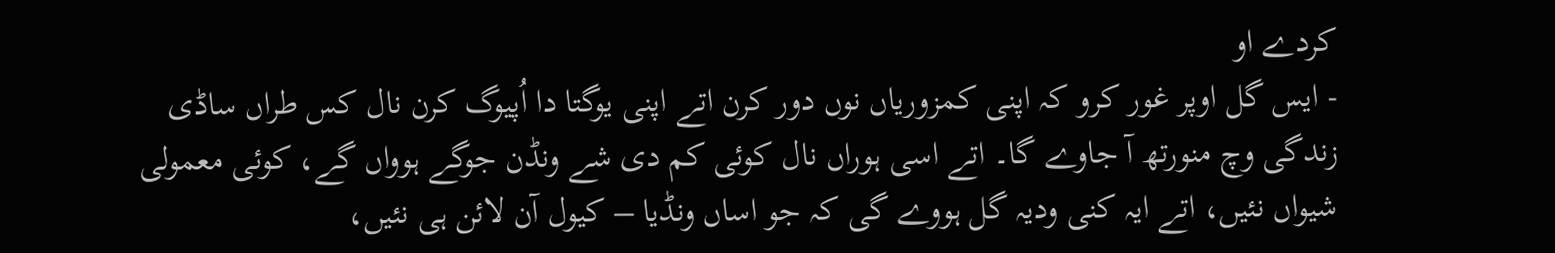کردے او
- ایس گل اوپر غور کرو کہ اپنی کمزوریاں نوں دور کرن اتے اپنی یوگتا دا اُپیوگ کرن نال کس طراں ساڈی زندگی وچ منورتھ آ جاوے گا۔ اتے اسی ہوراں نال کوئی کم دی شے ونڈن جوگے ہوواں گے، کوئی معمولی شیواں نئیں، اتے ایہ کنی ودیہ گل ہووے گی کہ جو اساں ونڈیا – کیول آن لائن ہی نئیں،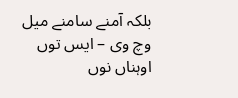بلکہ آمنے سامنے میل وچ وی – ایس توں اوہناں نوں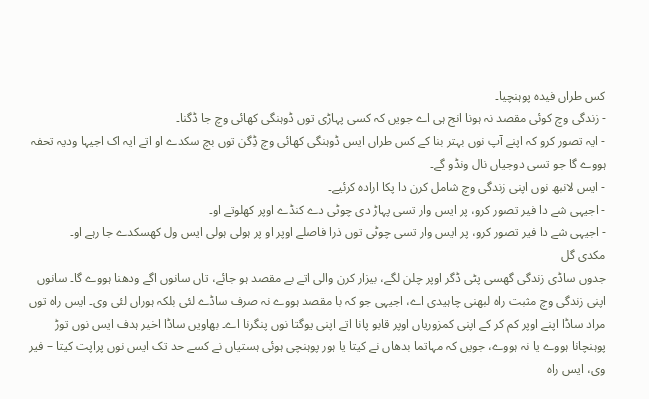کس طراں فیدہ پوہنچیا۔
- زندگی وچ کوئی مقصد نہ ہونا انج ہی اے جویں کہ کسی پہاڑی توں ڈوہنگی کھائی وچ جا ڈگنا۔
- ایہ تصور کرو کہ اپنے آپ نوں بہتر بنا کے کس طراں ایس ڈوہنگی کھائی وچ ڈِگن توں بچ سکدے او اتے ایہ اک اجیہا ودیہ تحفہ ہووے گا جو تسی دوجیاں نال ونڈو گے۔
- ایس لانبھ نوں اپنی زندگی وچ شامل کرن دا پکا ارادہ کرئیے۔
- اجیہی شے دا فیر تصور کرو، پر ایس وار تسی پہاڑ دی چوٹی دے کنڈے اوپر کھلوتے او۔
- اجیہی شے دا فیر تصور کرو، پر ایس وار تسی چوٹی توں ذرا فاصلے اوپر او پر ہولی ہولی ایس ول کھسکدے جا رہے او۔
مکدی گل
جدوں ساڈی زندگی گھسی پٹی ڈگر اوپر چلن لگے، بیزار کرن والی اتے بے مقصد ہو جائے، تاں سانوں اگے ودھنا ہووے گا۔ سانوں اپنی زندگی وچ مثبت راہ لبھنی چاہیدی اے، اجیہی جو کہ با مقصد ہووے نہ صرف ساڈے لئی بلکہ ہوراں لئی وی۔ ایس راہ توں مراد ساڈا اپنے اوپر کم کر کے اپنی کمزوریاں اوپر قابو پانا اتے اپنی یوگتا نوں پنگرنا اے۔ بھاویں ساڈا اخیر ہدف ایس نوں توڑ پوہنچانا ہووے یا نہ ہووے، جویں کہ مہاتما بدھاں نے کیتا یا ہور پوہنچی ہوئی ہستیاں نے کسے حد تک ایس نوں پراپت کیتا – فیر وی، ایس راہ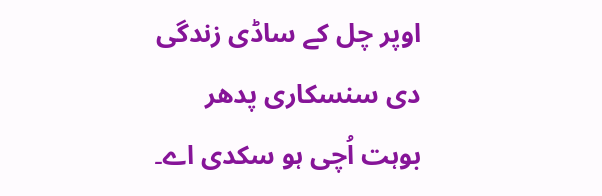اوپر چل کے ساڈی زندگی دی سنسکاری پدھر بوہت اُچی ہو سکدی اے۔